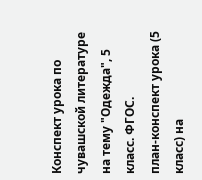Конспект урока по чувашской литературе на тему "Одежда", 5 класс. ФГОС.
план-конспект урока (5 класс) на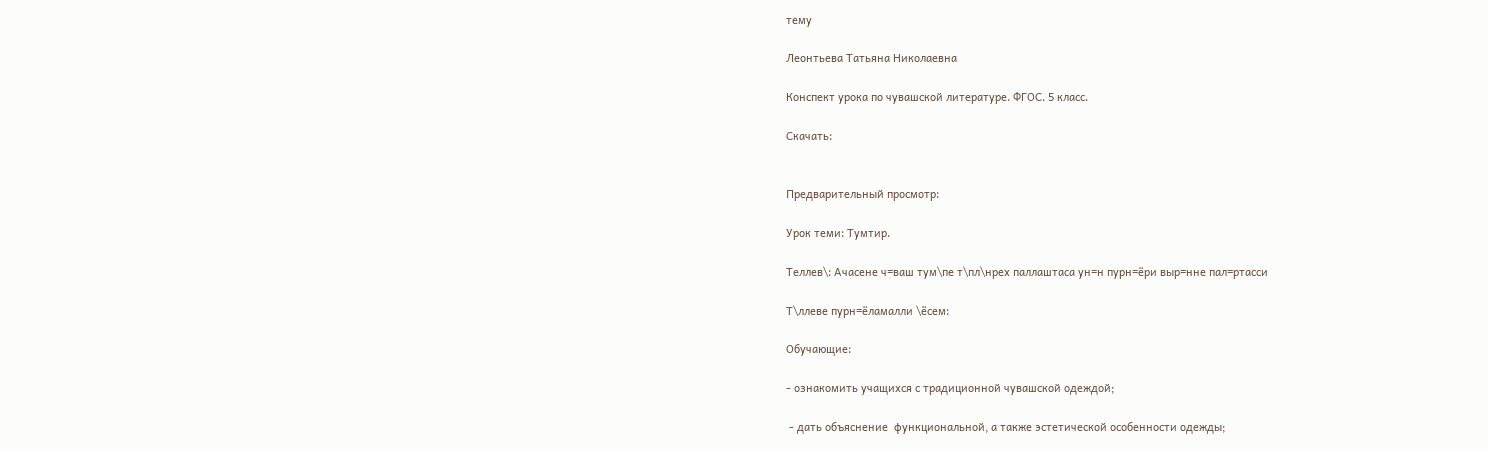тему

Леонтьева Татьяна Николаевна

Конспект урока по чувашской литературе. ФГОС. 5 класс.

Скачать:


Предварительный просмотр:

Урок теми: Тумтир.

Теллев\: Ачасене ч=ваш тум\пе т\пл\нрех паллаштаса ун=н пурн=ёри выр=нне пал=ртасси

Т\ллеве пурн=ёламалли \ёсем:

Обучающие:

- ознакомить учащихся с традиционной чувашской одеждой;

 - дать объяснение  функциональной, а также эстетической особенности одежды;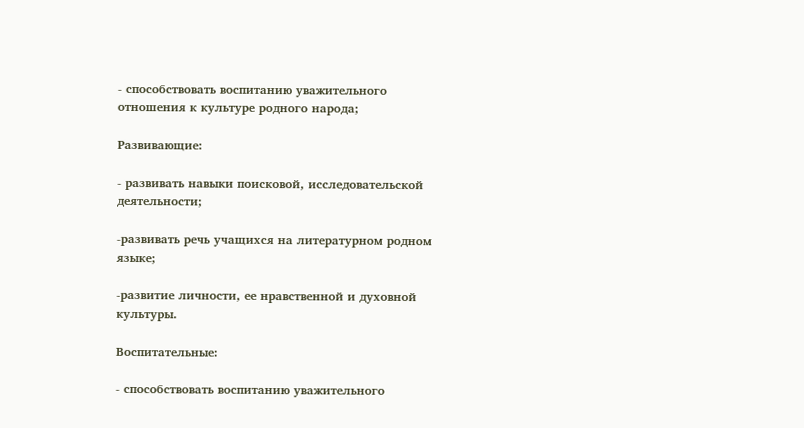- способствовать воспитанию уважительного отношения к культуре родного народа;

Развивающие:

- развивать навыки поисковой, исследовательской деятельности;

-развивать речь учащихся на литературном родном языке;

-развитие личности, ее нравственной и духовной культуры.

Воспитательные:

- способствовать воспитанию уважительного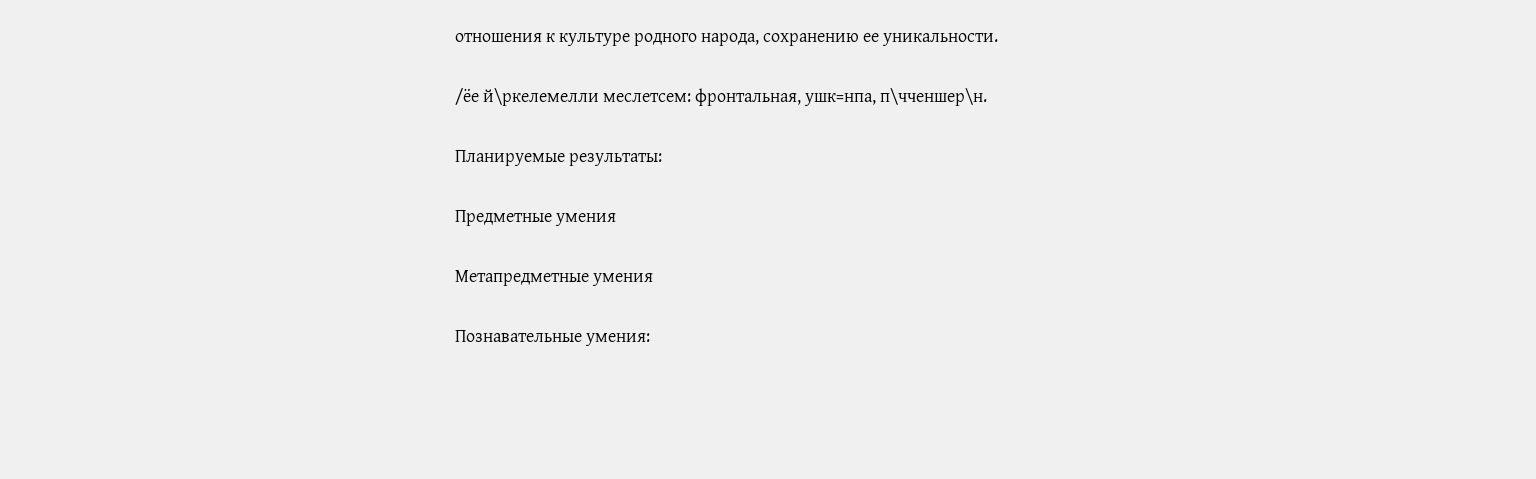отношения к культуре родного народа, сохранению ее уникальности.

/ёе й\ркелемелли меслетсем: фронтальная, ушк=нпа, п\чченшер\н.

Планируемые результаты:

Предметные умения

Метапредметные умения

Познавательные умения: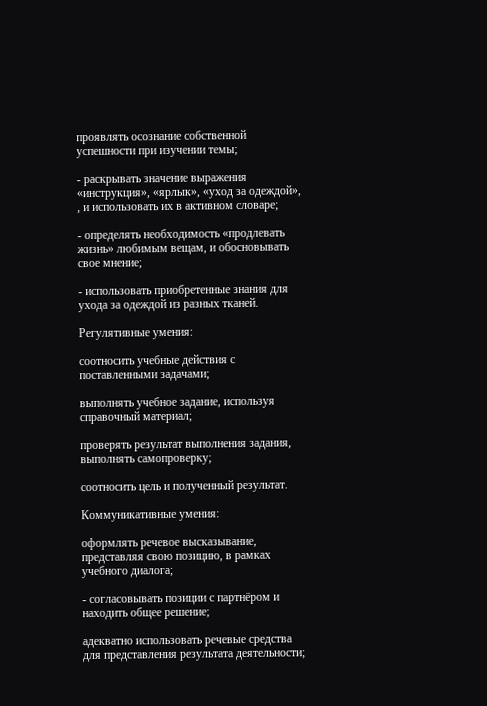проявлять осознание собственной успешности при изучении темы;

- раскрывать значение выражения «инструкция», «ярлык», «уход за одеждой», , и использовать их в активном словаре;

- определять необходимость «продлевать жизнь» любимым вещам, и обосновывать свое мнение;

- использовать приобретенные знания для ухода за одеждой из разных тканей.

Регулятивные умения:

соотносить учебные действия с поставленными задачами;

выполнять учебное задание, используя справочный материал;

проверять результат выполнения задания, выполнять самопроверку;

соотносить цель и полученный результат.

Коммуникативные умения:

оформлять речевое высказывание, представляя свою позицию, в рамках учебного диалога;

- согласовывать позиции с партнёром и находить общее решение;

адекватно использовать речевые средства для представления результата деятельности;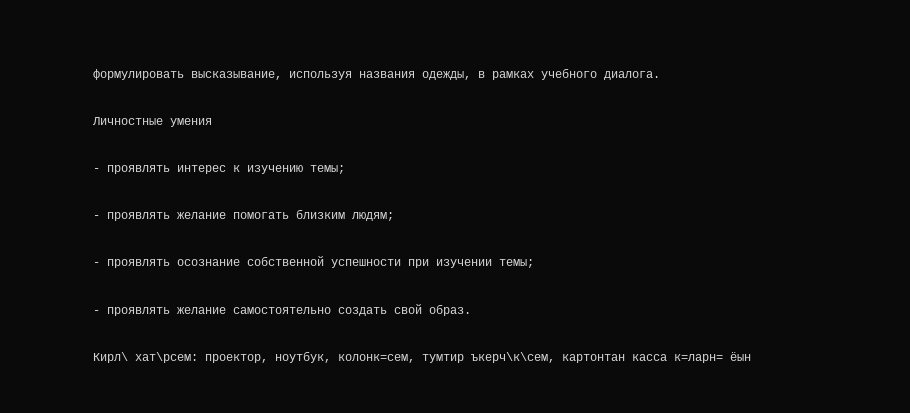формулировать высказывание, используя названия одежды, в рамках учебного диалога.

Личностные умения

- проявлять интерес к изучению темы;

- проявлять желание помогать близким людям;

- проявлять осознание собственной успешности при изучении темы;

- проявлять желание самостоятельно создать свой образ.

Кирл\ хат\рсем: проектор, ноутбук, колонк=сем, тумтир ъкерч\к\сем, картонтан касса к=ларн= ёын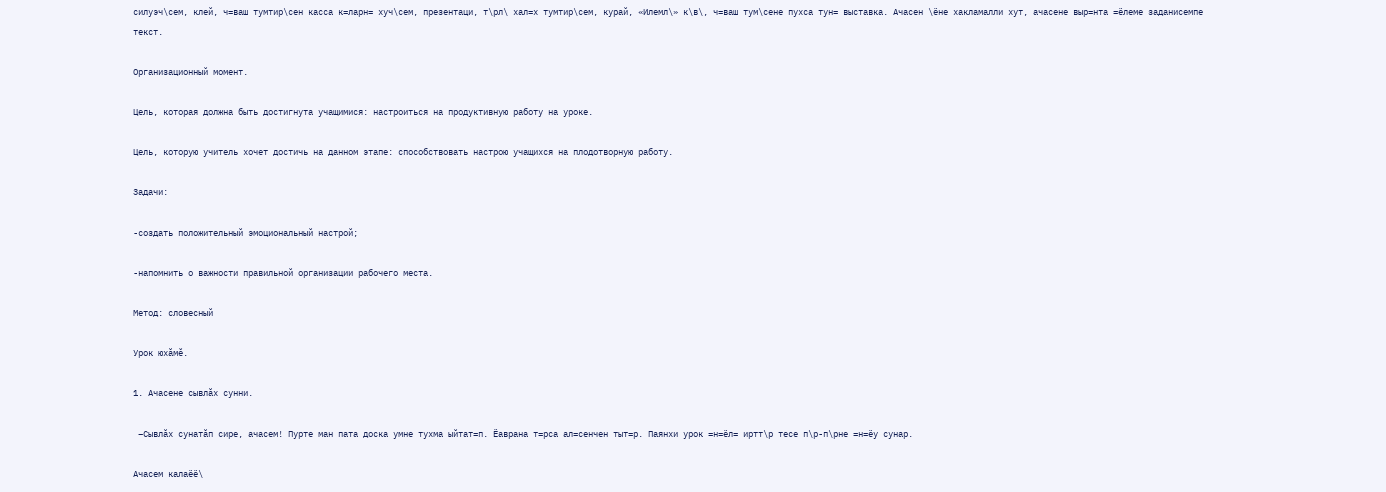силуэч\сем, клей, ч=ваш тумтир\сен касса к=ларн= хуч\сем, презентаци, т\рл\ хал=х тумтир\сем, курай, «Илемл\» к\в\, ч=ваш тум\сене пухса тун= выставка. Ачасен \ёне хакламалли хут, ачасене выр=нта =ёлеме заданисемпе текст.

Организационный момент.

Цель, которая должна быть достигнута учащимися: настроиться на продуктивную работу на уроке.

Цель, которую учитель хочет достичь на данном этапе: способствовать настрою учащихся на плодотворную работу.

Задачи:

-создать положительный эмоциональный настрой;

-напомнить о важности правильной организации рабочего места.

Метод: словесный

Урок юхӑмĕ.

1. Ачасене сывлӑх сунни.

 −Сывлӑх сунатӑп сире, ачасем! Пурте ман пата доска умне тухма ыйтат=п. Ёаврана т=рса ал=сенчен тыт=р. Паянхи урок =н=ёл= иртт\р тесе п\р-п\рне =н=ёу сунар.

Ачасем калаёё\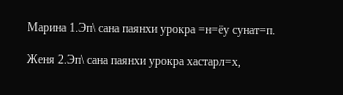Марина 1.Эп\ сана паянхи урокра =н=ёу сунат=п.

Женя 2.Эп\ сана паянхи урокра хастарл=х,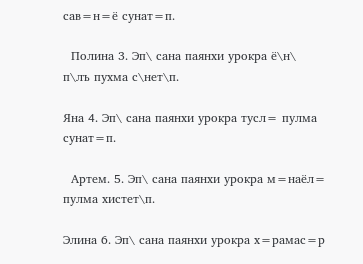сав=н=ё сунат=п.

  Полина 3. Эп\ сана паянхи урокра ё\н\ п\лъ пухма с\нет\п.

Яна 4. Эп\ сана паянхи урокра тусл= пулма сунат=п.

  Артем. 5. Эп\ сана паянхи урокра м=наёл= пулма хистет\п.

Элина 6. Эп\ сана паянхи урокра х=рамас=р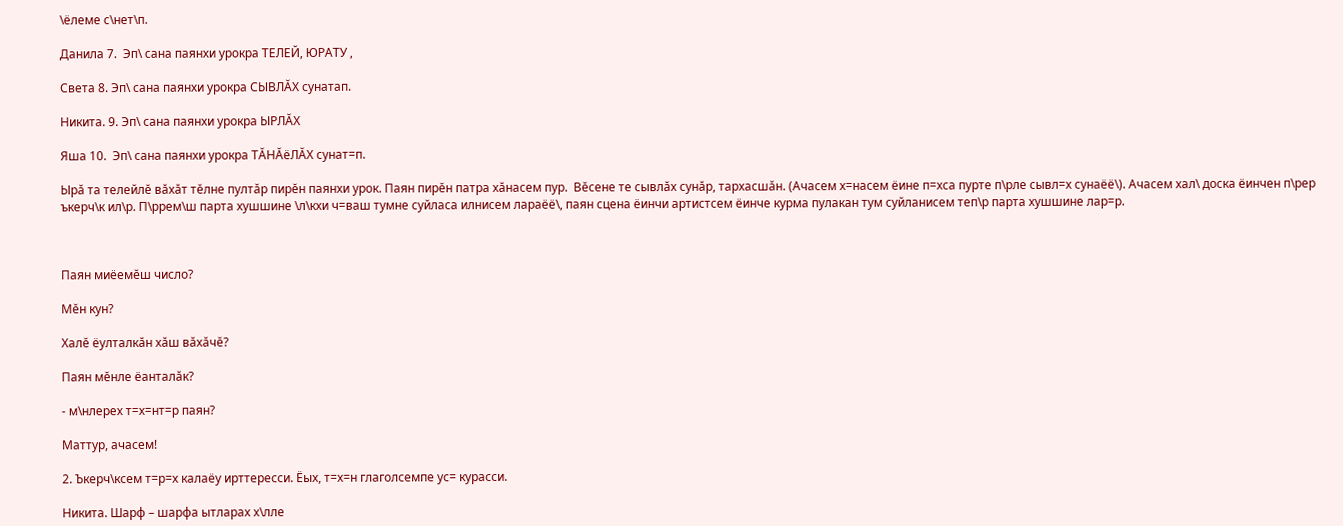\ёлеме с\нет\п.

Данила 7.  Эп\ сана паянхи урокра ТЕЛЕЙ, ЮРАТУ ,

Света 8. Эп\ сана паянхи урокра СЫВЛĂХ сунатап.

Никита. 9. Эп\ сана паянхи урокра ЫРЛĂХ

Яша 10.  Эп\ сана паянхи урокра ТĂНĂёЛĂХ сунат=п.

Ырӑ та телейлĕ вӑхӑт тĕлне пултӑр пирĕн паянхи урок. Паян пирĕн патра хӑнасем пур.  Вĕсене те сывлӑх сунӑр, тархасшӑн. (Ачасем х=насем ёине п=хса пурте п\рле сывл=х сунаёё\). Ачасем хал\ доска ёинчен п\рер ъкерч\к ил\р. П\ррем\ш парта хушшине \л\кхи ч=ваш тумне суйласа илнисем лараёё\, паян сцена ёинчи артистсем ёинче курма пулакан тум суйланисем теп\р парта хушшине лар=р.



Паян миёемĕш число?

Мĕн кун?

Халĕ ёулталкӑн хӑш вӑхӑчĕ?

Паян мĕнле ёанталӑк?

- м\нлерех т=х=нт=р паян?

Маттур, ачасем!

2. Ъкерч\ксем т=р=х калаёу ирттересси. Ёых, т=х=н глаголсемпе ус= курасси.

Никита. Шарф – шарфа ытларах х\лле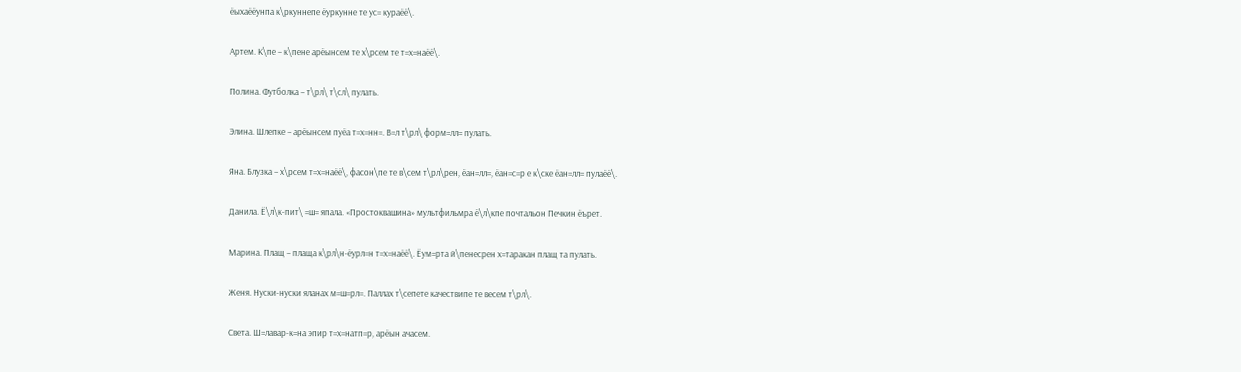ёыхаёёунпа к\ркуннепе ёуркунне те ус= кураёё\.

Артем. К\пе – к\пене арёынсем те х\рсем те т=х=наёё\.

Полина. Футболка – т\рл\ т\сл\ пулать.

Элина. Шлепке – арёынсем пуёа т=х=нн=. В=л т\рл\ форм=лл= пулать.

Яна. Блузка – х\рсем т=х=наёё\, фасон\пе те в\сем т\рл\рен, ёан=лл=, ёан=с=р е к\ске ёан=лл= пулаёё\.

Данила. Ё\л\к-пит\ =ш= япала. «Простоквашина» мультфильмра ё\л\кпе почтальон Печкин ёърет.

Марина. Плащ – плаща к\рл\н-ёурл=н т=х=наёё\. Ёум=рта й\пенесрен х=таракан плащ та пулать.

Женя. Нуски-нуски яланах м=ш=рл=. Паллах т\сепете качествипе те весем т\рл\.

Света. Ш=лавар-к=на эпир т=х=натп=р, арёын ачасем.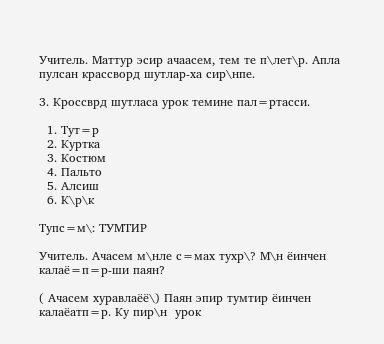Учитель. Маттур эсир ачаасем, тем те п\лет\р. Апла пулсан крассворд шутлар-ха сир\нпе.

3. Кроссврд шутласа урок темине пал=ртасси.

  1. Тут=р
  2. Куртка
  3. Костюм
  4. Пальто
  5. Алсиш
  6. К\р\к

Тупс=м\: ТУМТИР

Учитель. Ачасем м\нле с=мах тухр\? М\н ёинчен калаё=п=р-ши паян?

( Ачасем хуравлаёё\) Паян эпир тумтир ёинчен калаёатп=р. Ку пир\н  урок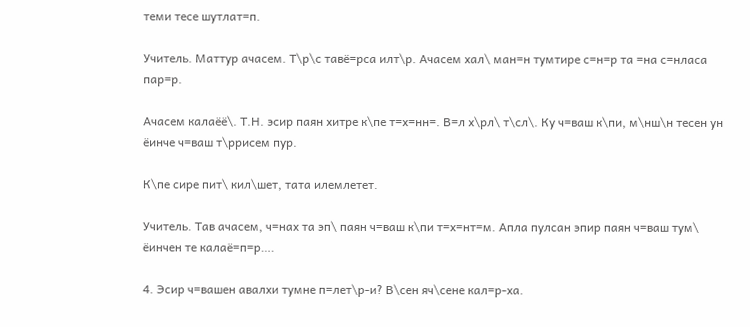теми тесе шутлат=п.

Учитель. Маттур ачасем. Т\р\с тавё=рса илт\р. Ачасем хал\ ман=н тумтире с=н=р та =на с=нласа пар=р.

Ачасем калаёё\. Т.Н. эсир паян хитре к\пе т=х=нн=. В=л х\рл\ т\сл\. Ку ч=ваш к\пи, м\нш\н тесен ун ёинче ч=ваш т\ррисем пур.

К\пе сире пит\ кил\шет, тата илемлетет.

Учитель. Тав ачасем, ч=нах та эп\ паян ч=ваш к\пи т=х=нт=м. Апла пулсан эпир паян ч=ваш тум\ ёинчен те калаё=п=р….

4. Эсир ч=вашен авалхи тумне п=лет\р-и? В\сен яч\сене кал=р-ха.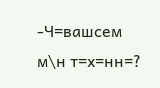-Ч=вашсем м\н т=х=нн=?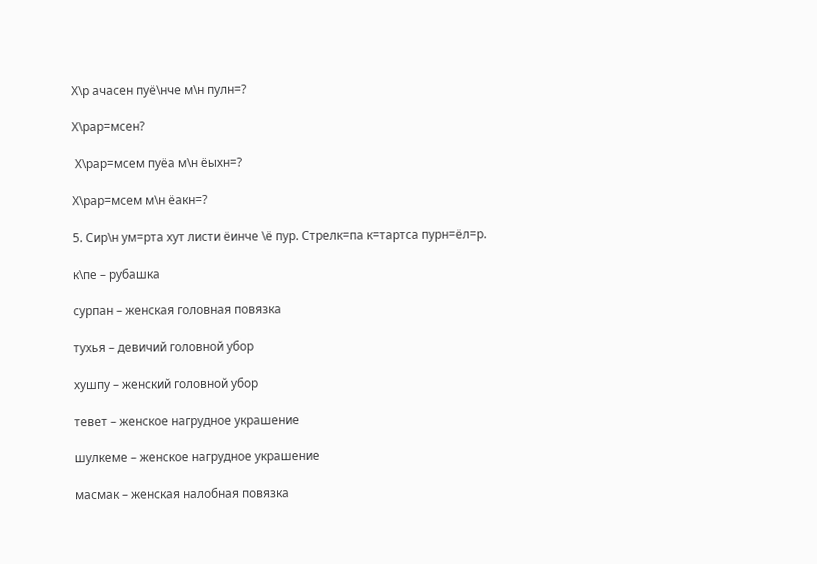Х\р ачасен пуё\нче м\н пулн=?

Х\рар=мсен?

 Х\рар=мсем пуёа м\н ёыхн=?

Х\рар=мсем м\н ёакн=?

5. Сир\н ум=рта хут листи ёинче \ё пур. Стрелк=па к=тартса пурн=ёл=р.

к\пе – рубашка

сурпан – женская головная повязка

тухья – девичий головной убор

хушпу – женский головной убор

тевет – женское нагрудное украшение

шулкеме – женское нагрудное украшение

масмак – женская налобная повязка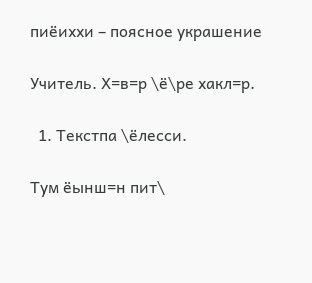пиёиххи – поясное украшение

Учитель. Х=в=р \ё\ре хакл=р.

  1. Текстпа \ёлесси.

Тум ёынш=н пит\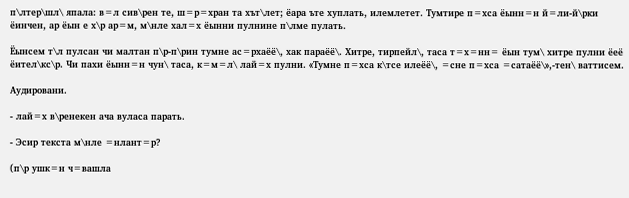п\лтер\шл\ япала: в=л сив\рен те, ш=р=хран та хът\лет; ёара ъте хуплать, илемлетет. Тумтире п=хса ёынн=н й=ли-й\рки ёинчен, ар ёын е х\р ар=м, м\нле хал=х ёынни пулнине п\лме пулать.

Ёынсем т\л пулсан чи малтан п\р-п\рин тумне ас=рхаёё\, хак параёё\. Хитре, тирпейл\, таса т=х=нн= ёын тум\ хитре пулни ёеё ёител\кс\р. Чи пахи ёынн=н чун\ таса, к=м=л\ лай=х пулни. «Тумне п=хса к\тсе илеёё\, =сне п=хса =сатаёё\»,-тен\ ваттисем.

Аудировани.

- лай=х в\ренекен ача вуласа парать.

- Эсир текста м\нле =нлант=р?

(п\р ушк=н ч=вашла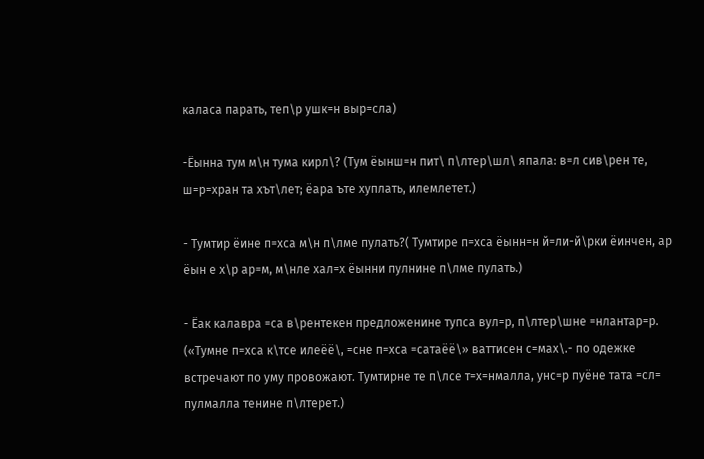каласа парать, теп\р ушк=н выр=сла)

-Ёынна тум м\н тума кирл\? (Тум ёынш=н пит\ п\лтер\шл\ япала: в=л сив\рен те, ш=р=хран та хът\лет; ёара ъте хуплать, илемлетет.)

- Тумтир ёине п=хса м\н п\лме пулать?( Тумтире п=хса ёынн=н й=ли-й\рки ёинчен, ар ёын е х\р ар=м, м\нле хал=х ёынни пулнине п\лме пулать.)

- Ёак калавра =са в\рентекен предложенине тупса вул=р, п\лтер\шне =нлантар=р. («Тумне п=хса к\тсе илеёё\, =сне п=хса =сатаёё\» ваттисен с=мах\.- по одежке встречают по уму провожают. Тумтирне те п\лсе т=х=нмалла, унс=р пуёне тата =сл= пулмалла тенине п\лтерет.)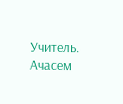Учитель. Ачасем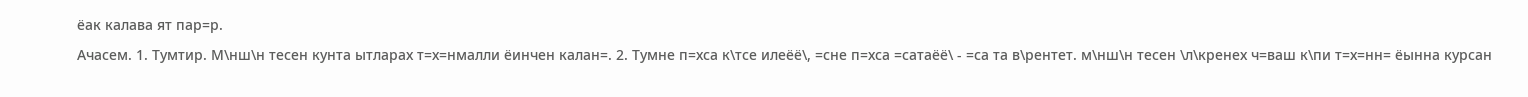ёак калава ят пар=р.

Ачасем. 1. Тумтир. М\нш\н тесен кунта ытларах т=х=нмалли ёинчен калан=. 2. Тумне п=хса к\тсе илеёё\, =сне п=хса =сатаёё\ - =са та в\рентет. м\нш\н тесен \л\кренех ч=ваш к\пи т=х=нн= ёынна курсан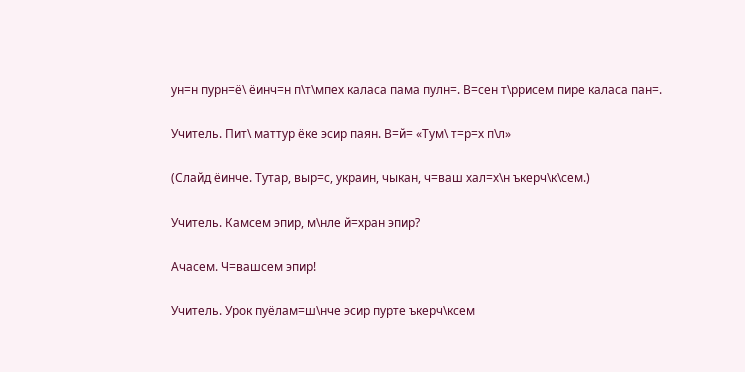ун=н пурн=ё\ ёинч=н п\т\мпех каласа пама пулн=. В=сен т\ррисем пире каласа пан=.

Учитель. Пит\ маттур ёке эсир паян. В=й= «Тум\ т=р=х п\л»

(Слайд ёинче. Тутар, выр=с, украин, чыкан, ч=ваш хал=х\н ъкерч\к\сем.)

Учитель. Камсем эпир, м\нле й=хран эпир?

Ачасем. Ч=вашсем эпир!

Учитель. Урок пуёлам=ш\нче эсир пурте ъкерч\ксем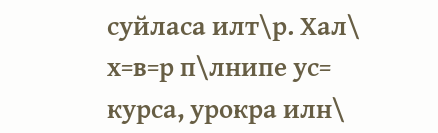суйласа илт\р. Хал\ х=в=р п\лнипе ус= курса, урокра илн\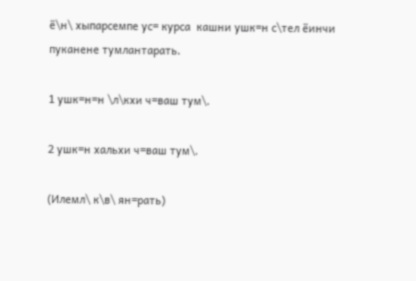ё\н\ хыпарсемпе ус= курса  кашни ушк=н с\тел ёинчи пуканене тумлантарать.

1 ушк=н=н \л\кхи ч=ваш тум\.

2 ушк=н хальхи ч=ваш тум\.

(Илемл\ к\в\ ян=рать)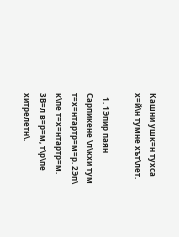Кашни ушк=н тухса х=й\н тумне хът\лет.

  1. 1Эпир паян Сарпикене \л\кхи тум т=х=нтартр=м=р. 2Эп\ к\пе т=х=нтартр=м. 3В=л в=р=м, т\р\пе хитрелетн\.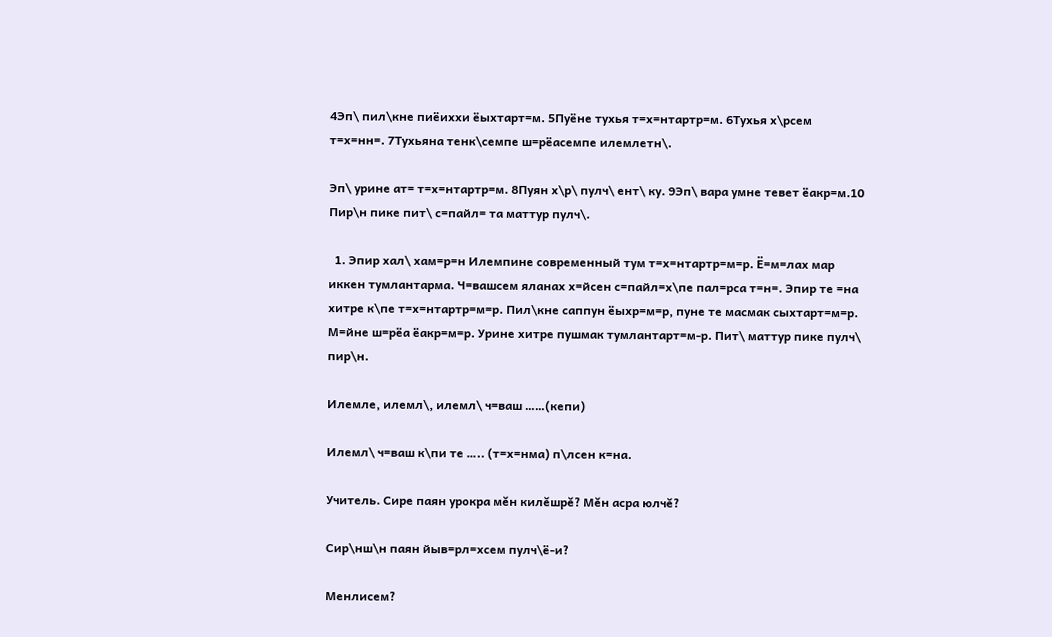4Эп\ пил\кне пиёиххи ёыхтарт=м. 5Пуёне тухья т=х=нтартр=м. 6Тухья х\рсем т=х=нн=. 7Тухьяна тенк\семпе ш=рёасемпе илемлетн\.

Эп\ урине ат= т=х=нтартр=м. 8Пуян х\р\ пулч\ ент\ ку. 9Эп\ вара умне тевет ёакр=м.10 Пир\н пике пит\ с=пайл= та маттур пулч\.

  1. Эпир хал\ хам=р=н Илемпине современный тум т=х=нтартр=м=р. Ё=м=лах мар иккен тумлантарма. Ч=вашсем яланах х=йсен с=пайл=х\пе пал=рса т=н=. Эпир те =на хитре к\пе т=х=нтартр=м=р. Пил\кне саппун ёыхр=м=р, пуне те масмак сыхтарт=м=р. М=йне ш=рёа ёакр=м=р. Урине хитре пушмак тумлантарт=м-р. Пит\ маттур пике пулч\ пир\н.

Илемле, илемл\, илемл\ ч=ваш ……(кепи)

Илемл\ ч=ваш к\пи те ….. (т=х=нма) п\лсен к=на.

Учитель. Сире паян урокра мĕн килĕшрĕ? Мĕн асра юлчĕ?

Сир\нш\н паян йыв=рл=хсем пулч\ё-и?

Менлисем?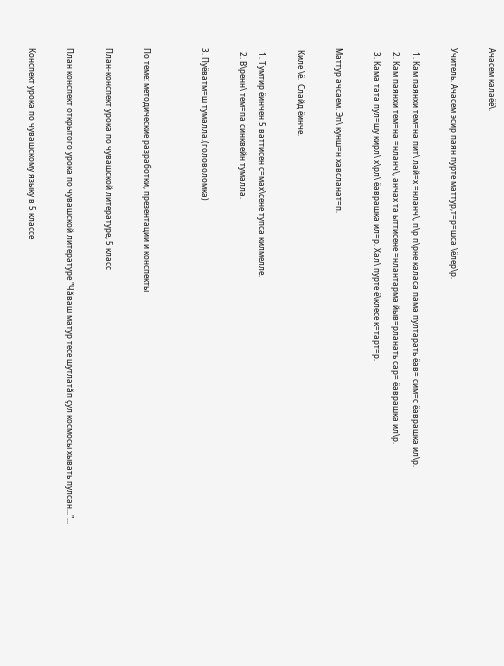Ачасем калаёё\.

Учитель. Ачасем эсир паян пурте маттур,т=р=шса \ёлер\р.

  1. Кам паянхи тем=на пит\ лай=х =нланч\, п\р п\рне каласа пама пултарать ёав= сим=с ёаврашка ил\р.
  2. Кам паянхи тем=на =нланч\, анчах та ыттисене =нлантарма йыв=рланать сар= ёаврашка ил\р.
  3. Кама тата пул=шу кирл\ х\рл\ ёаврашка ил=р. Хал\ пурте ё\клесе к=тарт=р.

Маттур ачсаем. Эп\ кунш=н хавсланат=п.

 Киле \ё.  Слайд ёинче.

  1. Тумтир ёинчен 5 ваттисен с=мах\сене тупса килмелле.
  2. В\ренн\ тем=па синквейн тумалла.

3. Пуёватм=ш тумалла.(головоломка)


По теме: методические разработки, презентации и конспекты

План-конспект урока по чувашской литературе, 5 класс

План конспект открытого урока по чувашской литературе "Чăваш матур тесе шутлатăп çул космосы хывать пулсан..."...

Конспект урока по чувашскому языку в 5 классе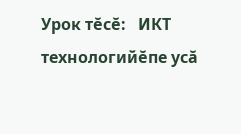Урок тĕсĕ:   ИКТ технологийĕпе усă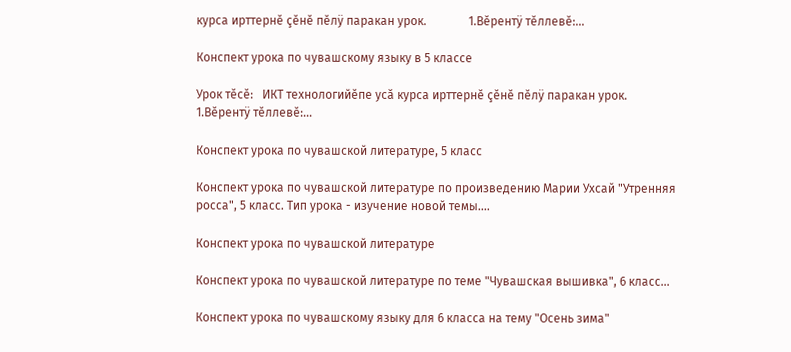курса ирттернĕ çĕнĕ пĕлÿ паракан урок.              1.Вĕрентӱ тĕллевĕ:...

Конспект урока по чувашскому языку в 5 классе

Урок тĕсĕ:   ИКТ технологийĕпе усă курса ирттернĕ çĕнĕ пĕлÿ паракан урок.              1.Вĕрентӱ тĕллевĕ:...

Конспект урока по чувашской литературе, 5 класс

Конспект урока по чувашской литературе по произведению Марии Ухсай "Утренняя росса", 5 класс. Тип урока - изучение новой темы....

Конспект урока по чувашской литературе

Конспект урока по чувашской литературе по теме "Чувашская вышивка", 6 класс...

Конспект урока по чувашскому языку для 6 класса на тему "Осень зима"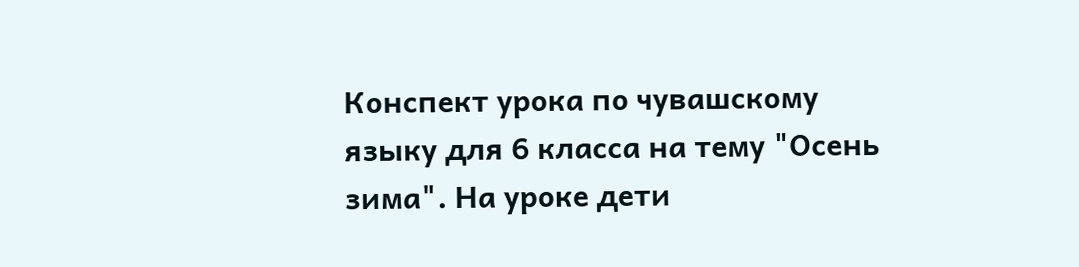Конспект урока по чувашскому языку для 6 класса на тему "Осень зима". На уроке дети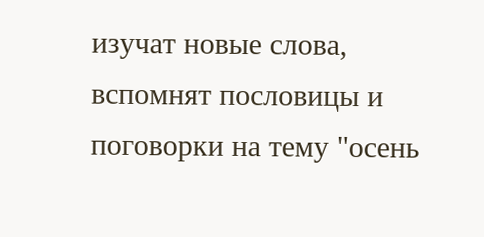изучат новые слова, вспомнят пословицы и поговорки на тему "осень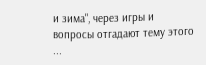и зима", через игры и вопросы отгадают тему этого ...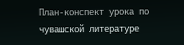План-конспект урока по чувашской литературе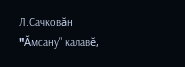Л.Сачковăн "Ăмсану" калавĕ,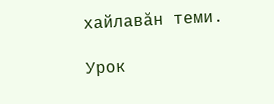хайлавăн теми.

Урок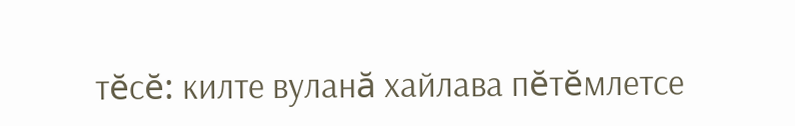тĕсĕ: килте вуланă хайлава пĕтĕмлетсе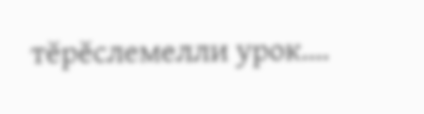тĕрĕслемелли урок....